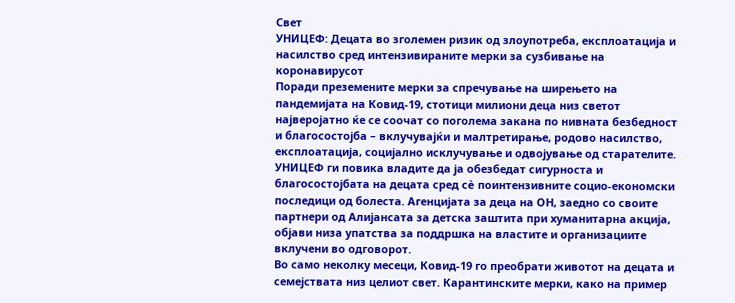Свет
УНИЦЕФ: Децата во зголемен ризик од злоупотреба, експлоатација и насилство сред интензивираните мерки за сузбивање на коронавирусот
Поради преземените мерки за спречување на ширењето на пандемијата на Ковид-19, стотици милиони деца низ светот најверојатно ќе се соочат со поголема закана по нивната безбедност и благосостојба – вклучувајќи и малтретирање, родово насилство, експлоатација, социјално исклучување и одвојување од старателите. УНИЦЕФ ги повика владите да ја обезбедат сигурноста и благосостојбата на децата сред сè поинтензивните социо-економски последици од болеста. Агенцијата за деца на ОН, заедно со своите партнери од Алијансата за детска заштита при хуманитарна акција, објави низа упатства за поддршка на властите и организациите вклучени во одговорот.
Во само неколку месеци, Ковид-19 го преобрати животот на децата и семејствата низ целиот свет. Карантинските мерки, како на пример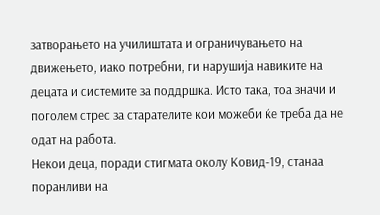затворањето на училиштата и ограничувањето на движењето, иако потребни, ги нарушија навиките на децата и системите за поддршка. Исто така, тоа значи и поголем стрес за старателите кои можеби ќе треба да не одат на работа.
Некои деца, поради стигмата околу Ковид-19, станаа поранливи на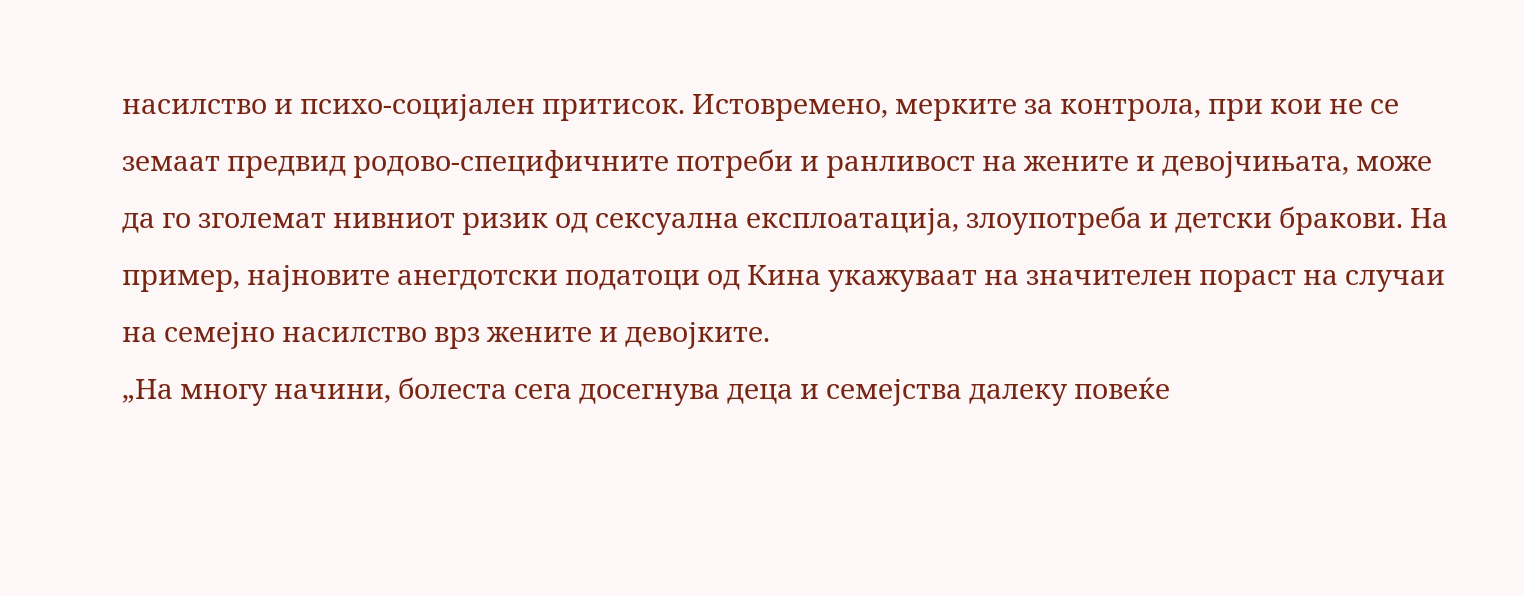насилство и психо-социјален притисок. Истовремено, мерките за контрола, при кои не се земаат предвид родово-специфичните потреби и ранливост на жените и девојчињата, може да го зголемат нивниот ризик од сексуална експлоатација, злоупотреба и детски бракови. На пример, најновите анегдотски податоци од Кина укажуваат на значителен пораст на случаи на семејно насилство врз жените и девојките.
„На многу начини, болеста сега досегнува деца и семејства далеку повеќе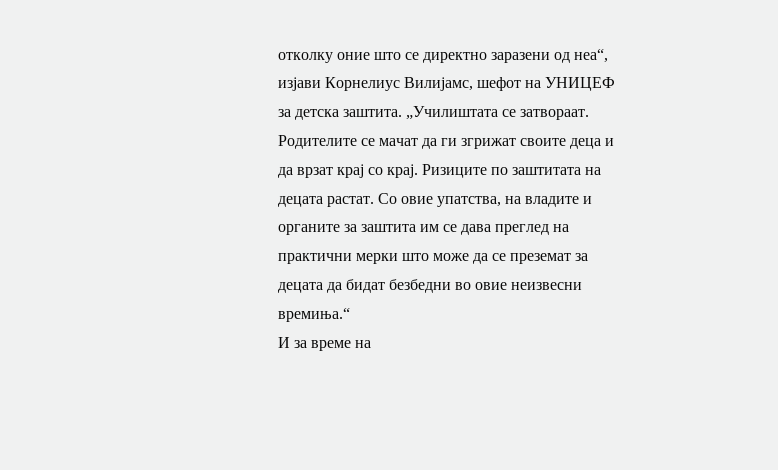отколку оние што се директно заразени од неа“, изјави Корнелиус Вилијамс, шефот на УНИЦЕФ за детска заштита. „Училиштата се затвораат. Родителите се мачат да ги згрижат своите деца и да врзат крај со крај. Ризиците по заштитата на децата растат. Со овие упатства, на владите и органите за заштита им се дава преглед на практични мерки што може да се преземат за децата да бидат безбедни во овие неизвесни времиња.“
И за време на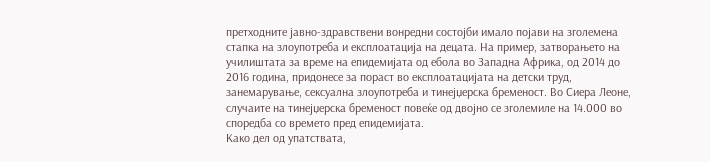претходните јавно-здравствени вонредни состојби имало појави на зголемена стапка на злоупотреба и експлоатација на децата. На пример, затворањето на училиштата за време на епидемијата од ебола во Западна Африка, од 2014 до 2016 година, придонесе за пораст во експлоатацијата на детски труд, занемарување, сексуална злоупотреба и тинејџерска бременост. Во Сиера Леоне, случаите на тинејџерска бременост повеќе од двојно се зголемиле на 14.000 во споредба со времето пред епидемијата.
Како дел од упатствата,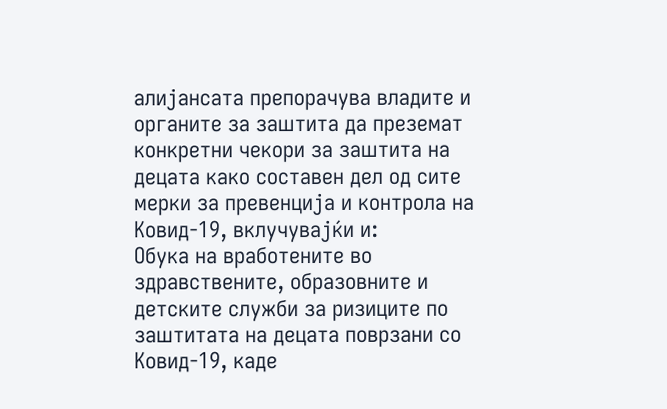алијансата препорачува владите и органите за заштита да преземат конкретни чекори за заштита на децата како составен дел од сите мерки за превенција и контрола на Ковид-19, вклучувајќи и:
Обука на вработените во здравствените, образовните и детските служби за ризиците по заштитата на децата поврзани со Ковид-19, каде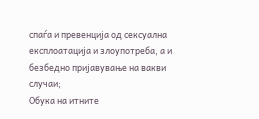спаѓа и превенција од сексуална експлоатација и злоупотреба, а и безбедно пријавување на вакви случаи;
Обука на итните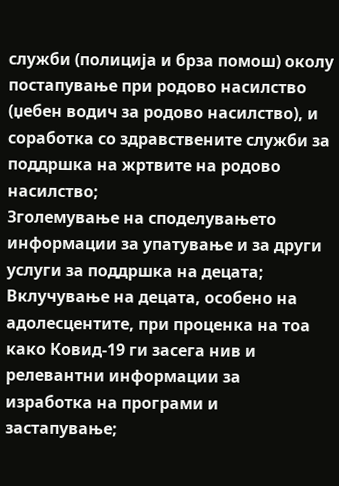служби (полиција и брза помош) околу постапување при родово насилство (џебен водич за родово насилство), и соработка со здравствените служби за поддршка на жртвите на родово насилство;
Зголемување на споделувањето информации за упатување и за други услуги за поддршка на децата;
Вклучување на децата, особено на адолесцентите, при проценка на тоа како Ковид-19 ги засега нив и релевантни информации за изработка на програми и застапување;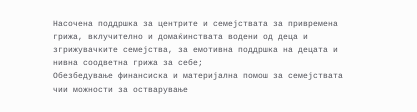Насочена поддршка за центрите и семејствата за привремена грижа, вклучително и домаќинствата водени од деца и згрижувачките семејства, за емотивна поддршка на децата и нивна соодветна грижа за себе;
Обезбедување финансиска и материјална помош за семејствата чии можности за остварување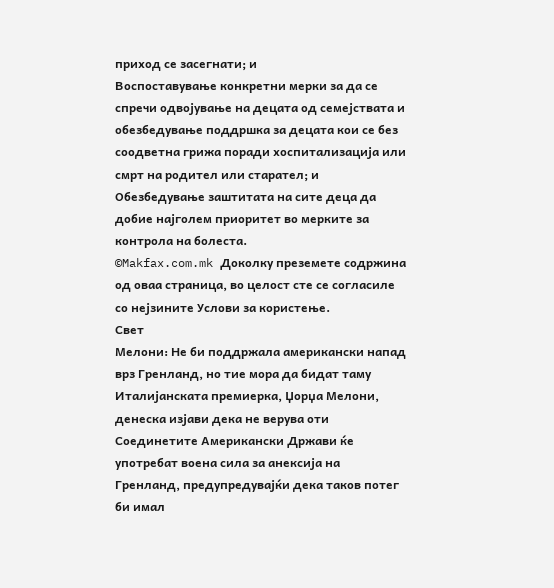приход се засегнати; и
Воспоставување конкретни мерки за да се спречи одвојување на децата од семејствата и обезбедување поддршка за децата кои се без соодветна грижа поради хоспитализација или смрт на родител или старател; и
Обезбедување заштитата на сите деца да добие најголем приоритет во мерките за контрола на болеста.
©Makfax.com.mk Доколку преземете содржина од оваа страница, во целост сте се согласиле со нејзините Услови за користење.
Свет
Мелони: Не би поддржала американски напад врз Гренланд, но тие мора да бидат таму
Италијанската премиерка, Џорџа Мелони, денеска изјави дека не верува оти Соединетите Американски Држави ќе употребат воена сила за анексија на Гренланд, предупредувајќи дека таков потег би имал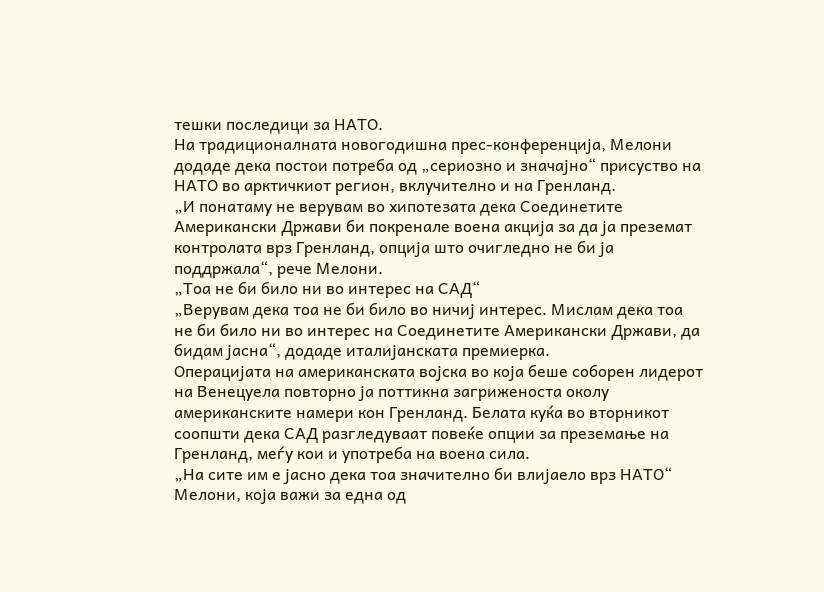тешки последици за НАТО.
На традиционалната новогодишна прес-конференција, Мелони додаде дека постои потреба од „сериозно и значајно“ присуство на НАТО во арктичкиот регион, вклучително и на Гренланд.
„И понатаму не верувам во хипотезата дека Соединетите Американски Држави би покренале воена акција за да ја преземат контролата врз Гренланд, опција што очигледно не би ја поддржала“, рече Мелони.
„Тоа не би било ни во интерес на САД“
„Верувам дека тоа не би било во ничиј интерес. Мислам дека тоа не би било ни во интерес на Соединетите Американски Држави, да бидам јасна“, додаде италијанската премиерка.
Операцијата на американската војска во која беше соборен лидерот на Венецуела повторно ја поттикна загриженоста околу американските намери кон Гренланд. Белата куќа во вторникот соопшти дека САД разгледуваат повеќе опции за преземање на Гренланд, меѓу кои и употреба на воена сила.
„На сите им е јасно дека тоа значително би влијаело врз НАТО“
Мелони, која важи за една од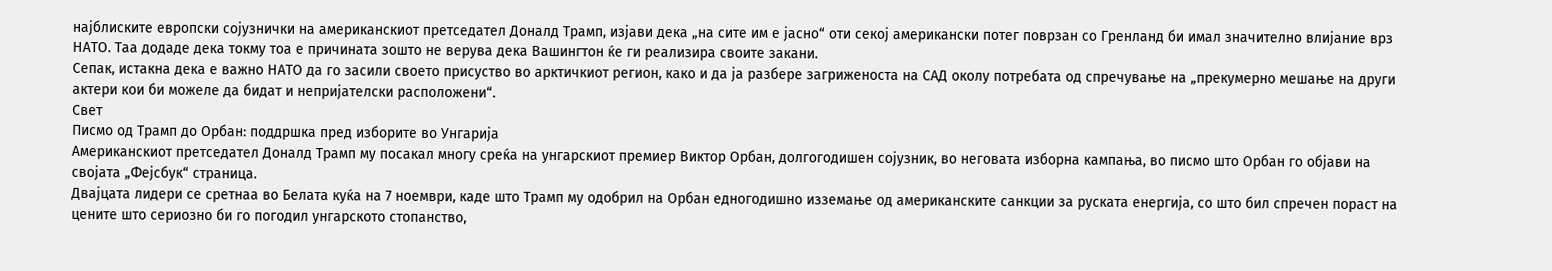најблиските европски сојузнички на американскиот претседател Доналд Трамп, изјави дека „на сите им е јасно“ оти секој американски потег поврзан со Гренланд би имал значително влијание врз НАТО. Таа додаде дека токму тоа е причината зошто не верува дека Вашингтон ќе ги реализира своите закани.
Сепак, истакна дека е важно НАТО да го засили своето присуство во арктичкиот регион, како и да ја разбере загриженоста на САД околу потребата од спречување на „прекумерно мешање на други актери кои би можеле да бидат и непријателски расположени“.
Свет
Писмо од Трамп до Орбан: поддршка пред изборите во Унгарија
Американскиот претседател Доналд Трамп му посакал многу среќа на унгарскиот премиер Виктор Орбан, долгогодишен сојузник, во неговата изборна кампања, во писмо што Орбан го објави на својата „Фејсбук“ страница.
Двајцата лидери се сретнаа во Белата куќа на 7 ноември, каде што Трамп му одобрил на Орбан едногодишно изземање од американските санкции за руската енергија, со што бил спречен пораст на цените што сериозно би го погодил унгарското стопанство,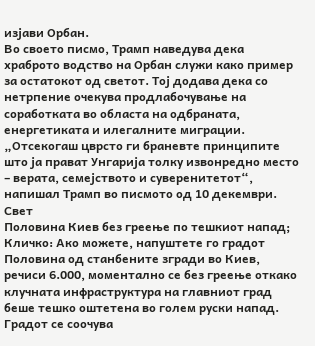изјави Орбан.
Во своето писмо, Трамп наведува дека храброто водство на Орбан служи како пример за остатокот од светот. Тој додава дека со нетрпение очекува продлабочување на соработката во областа на одбраната, енергетиката и илегалните миграции.
„Отсекогаш цврсто ги браневте принципите што ја прават Унгарија толку извонредно место – верата, семејството и суверенитетот“, напишал Трамп во писмото од 10 декември.
Свет
Половина Киев без греење по тешкиот напад; Кличко: Ако можете, напуштете го градот
Половина од станбените згради во Киев, речиси 6.000, моментално се без греење откако клучната инфраструктура на главниот град беше тешко оштетена во голем руски напад. Градот се соочува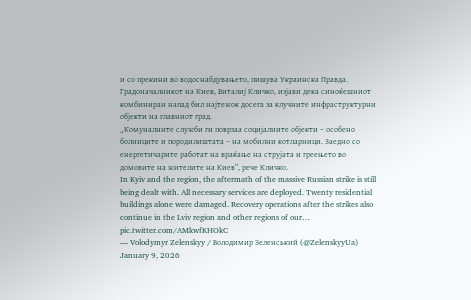и со прекини во водоснабдувањето, пишува Украинска Правда.
Градоначалникот на Киев, Виталиј Кличко, изјави дека синоќешниот комбиниран напад бил најтежок досега за клучните инфраструктурни објекти на главниот град.
„Комуналните служби ги поврзаа социјалните објекти – особено болниците и породилиштата – на мобилни котларници. Заедно со енергетичарите работат на враќање на струјата и греењето во домовите на жителите на Киев“, рече Кличко.
In Kyiv and the region, the aftermath of the massive Russian strike is still being dealt with. All necessary services are deployed. Twenty residential buildings alone were damaged. Recovery operations after the strikes also continue in the Lviv region and other regions of our… pic.twitter.com/AMkwfKHOkC
— Volodymyr Zelenskyy / Володимир Зеленський (@ZelenskyyUa) January 9, 2026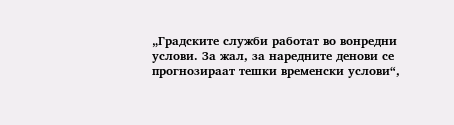„Градските служби работат во вонредни услови. За жал, за наредните денови се прогнозираат тешки временски услови“,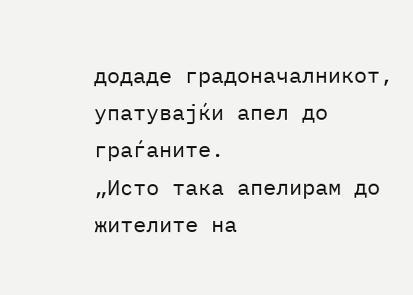додаде градоначалникот, упатувајќи апел до граѓаните.
„Исто така апелирам до жителите на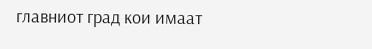главниот град кои имаат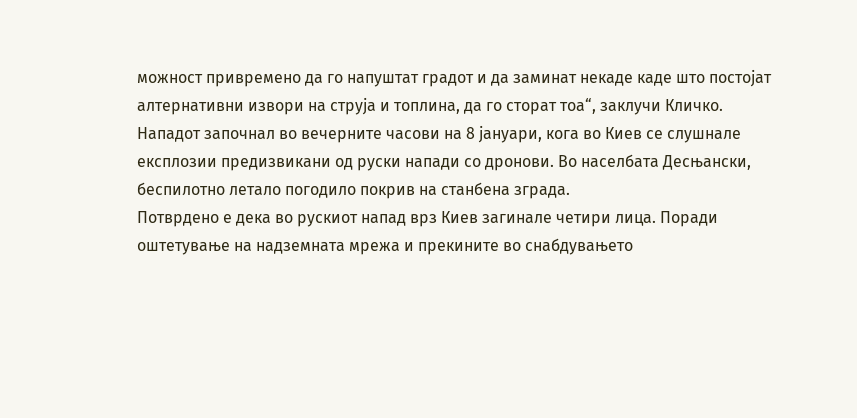можност привремено да го напуштат градот и да заминат некаде каде што постојат алтернативни извори на струја и топлина, да го сторат тоа“, заклучи Кличко.
Нападот започнал во вечерните часови на 8 јануари, кога во Киев се слушнале експлозии предизвикани од руски напади со дронови. Во населбата Десњански, беспилотно летало погодило покрив на станбена зграда.
Потврдено е дека во рускиот напад врз Киев загинале четири лица. Поради оштетување на надземната мрежа и прекините во снабдувањето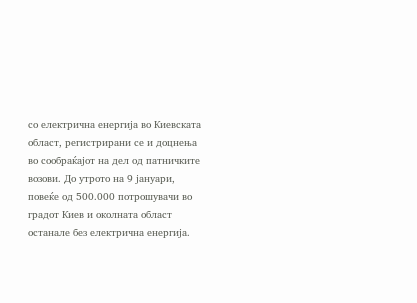со електрична енергија во Киевската област, регистрирани се и доцнења во сообраќајот на дел од патничките возови. До утрото на 9 јануари, повеќе од 500.000 потрошувачи во градот Киев и околната област останале без електрична енергија.